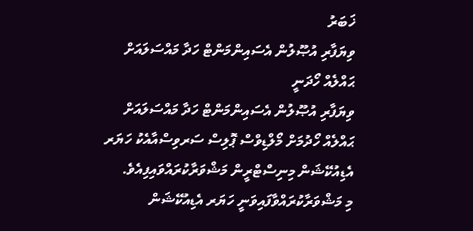ޚަބަރު
ވިޔަފާރި އުޞޫލުން އެސައިންމަންޓް ހަދާ މައްސަލައަށް ޙައްލެއް ހޯދަނީ
ވިޔަފާރި އުޞޫލުން އެސައިންމަންޓް ހަދާ މައްސަލައަށް ޙައްލެއް ހޯދުމަށް މޯލްޑިވްސް ޕޮލިސް ސަރވިސްއާއެކު ހަޔަރ އެޑިއުކޭޝަން މިނިސްޓްރީން މަޝްވަރާކުރައްވައިފިއެވެ.
މި މަޝްވަރާކުރައްވާފައިވަނީ ހަޔަރ އެޑިއުކޭޝަން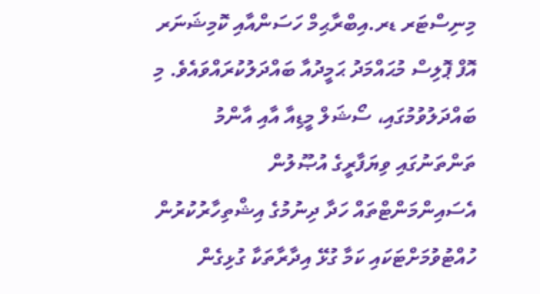މިނިސްޓަރ ޑރ.އިބްރާޙިމް ހަސަންއާއި ކޮމިޝަނަރ އޮފް ޕޮލިސް މުޙައްމަދު ޙަމީދުއާ ބައްދަލުކުރައްވައެވެ. މި ބައްދަލުވުމުގައި، ސޯޝަލް މީޑިއާ އާއި އާންމު ތަންތަނުގައި ވިޔަފާރީގެ އުޞޫލުން އެސައިންމަންޓްތައް ހަދާ ދިނުމުގެ އިޝްތިހާރުކުރުން ހުއްޓުވުމަށްޓަކައި ކަމާ ގުޅޭ އިދާރާތަކާ ގުޅިގެން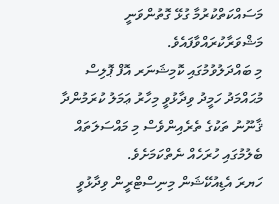މަސައްކަތްކުރުމާ ގުޅޭ ގޮތުންވަނީ މަޝްވަރާކުރައްވާފައެވެ.
މި ބައްދަލުވުމުގައި ކޮމިޝަނަރ އޮފް ޕޮލިސް މުޙައްމަދު ހަމީދު ވިދާޅުވީ މިހާރު ޢަމަލު ކުރަމުންދާ ޤާނޫނު ތަކުގެ ތެރެއިންވެސް މި މައްސަލަތައް ބެލުމުގައި ހުރަހެއް ނެތްކަމަށެވެ.
ހަޔރަ އެޑިއުކޭޝަން މިނިސްޓްރީން ވިދާޅުވީ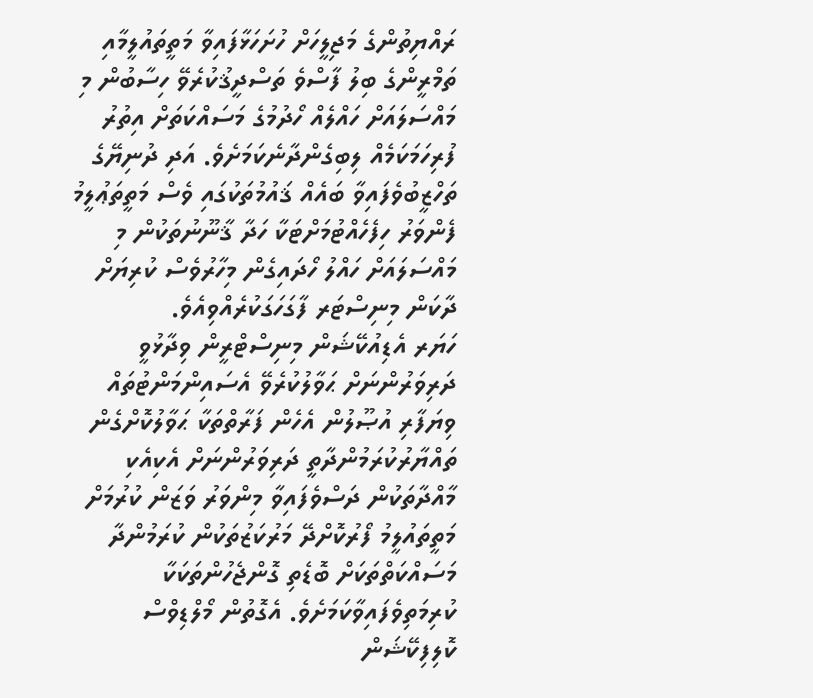ރައްޔިތުންގެ މަޖިލީހަށް ހުށަހަޅާފައިވާ މަތީތައުލީމާއި ތަމްރީންގެ ބިލު ފާސްވެ ތަސްދީޤުކުރެވޭ ހިސާބުން މި މައްސަލައަށް ހައްލެއް ހޯދުމުގެ މަސައްކަތަށް އިތުރު ފުރިހަމަކަމެއް ލިބިގެންދާނެކަމަށެވެ. އަދި ދުނިޔޭގެ ތަހްޒީބުވެފައިވާ ބައެއް ޤައުމުތަކުގައި ވެސް މަތީތަޢުލީމު ފެންވަރު ހިފެހެއްޓުމަށްޓަކާ ހަދާ ޤާނޫނުތަކުން މި މައްސަލައަށް ހައްލު ހޯދައިގެން މިހާރުވެސް ކުރިޔަށް ދާކަން މިނިސްޓަރ ފާގަހަގަކުރެއްވިއެވެ.
ހަޔަރ އެޑިއުކޭޝަން މިނިސްޓްރީން ވިދާޅުވީ ދަރިވަރުންނަށް ޙަވާލުކުރެވޭ އެސައިންމަންޓުތައް ވިޔަފާރި އުޞޫލުން އެހެން ފަރާތްތަކާ ޙަވާލުކޮށްގެން ތައްޔާރުކުރަމުންދާތީ ދަރިވަރުންނަށް އެކިއެކި މާއްދާތަކުން ދަސްވެފައިވާ މިންވަރު ވަޒަން ކުރުމަށް މަތީތައުލީމު ފޯރުކޮށްދޭ މަރުކަޒުތަކުން ކުރަމުންދާ މަސައްކަތްތަކަށް ބޮޑެތި ގޮންޖެހުންތަކަކާ ކުރިމަތިވެފައިވާކަމަށެވެ. އެގޮތުން މޯލްޑިވްސް ކޮލިފިކޭޝަން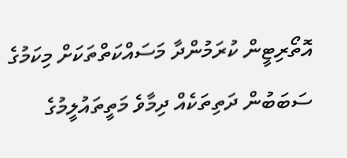އޮތޯރިޓީން ކުރަމުންދާ މަސައްކަތްތަކަށް މިކަމުގެ ސަބަބުން ދަތިތަކެއް ދިމާވެ މަތީތައުލީމުގެ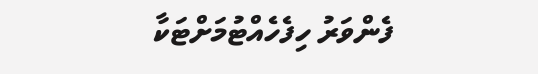ފެންވަރު ހިފެހެއްޓުމަށްޓަކާ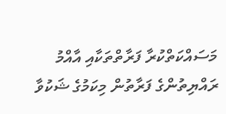މަސައްކަތްކުރާ ފަރާތްތަކާއި އާއްމު ރައްޔިތުންގެ ފަރާތުން މިކަމުގެ ޝަކުވާ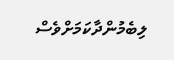ލިބެމުންދާކަމަށްވެސް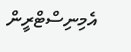އެމިނިސްޓްރީން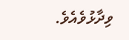ވިދާޅުވެއެވެ.